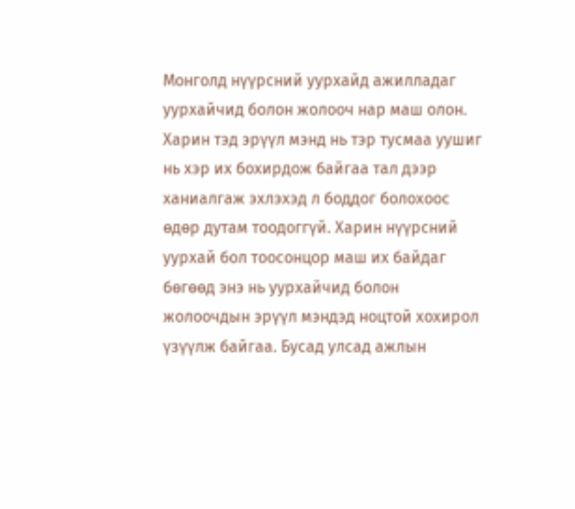Монголд нүүрсний уурхайд ажилладаг уурхайчид болон жолооч нар маш олон. Харин тэд эрүүл мэнд нь тэр тусмаа уушиг нь хэр их бохирдож байгаа тал дээр ханиалгаж эхлэхэд л боддог болохоос өдөр дутам тоодоггүй. Харин нүүрсний уурхай бол тоосонцор маш их байдаг бөгөөд энэ нь уурхайчид болон жолоочдын эрүүл мэндэд ноцтой хохирол үзүүлж байгаа. Бусад улсад ажлын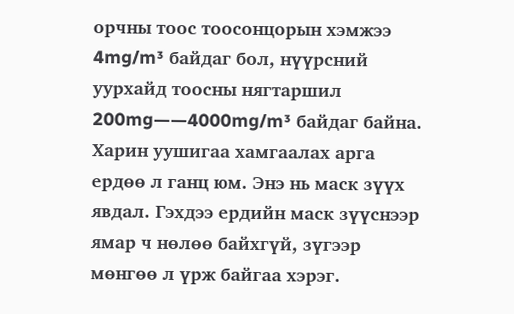орчны тоос тоосонцорын хэмжээ 4mg/m³ байдаг бол, нүүрсний уурхайд тоосны нягтаршил 200mg——4000mg/m³ байдаг байна.
Харин уушигаа хамгаалах арга ердөө л ганц юм. Энэ нь маск зүүх явдал. Гэхдээ ердийн маск зүүснээр ямар ч нөлөө байхгүй, зүгээр мөнгөө л үрж байгаа хэрэг.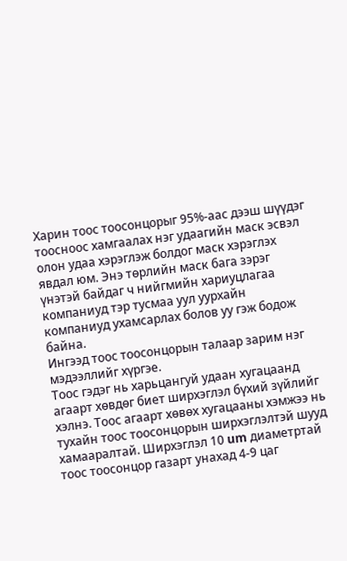Харин тоос тоосонцорыг 95%-аас дээш шүүдэг тоосноос хамгаалах нэг удаагийн маск эсвэл олон удаа хэрэглэж болдог маск хэрэглэх явдал юм. Энэ төрлийн маск бага зэрэг үнэтэй байдаг ч нийгмийн хариуцлагаа компаниуд тэр тусмаа уул уурхайн компаниуд ухамсарлах болов уу гэж бодож байна.
Ингээд тоос тоосонцорын талаар зарим нэг мэдээллийг хүргэе.
Тоос гэдэг нь харьцангуй удаан хугацаанд агаарт хөвдөг биет ширхэглэл бүхий зүйлийг хэлнэ. Тоос агаарт хөвөх хугацааны хэмжээ нь тухайн тоос тоосонцорын ширхэглэлтэй шууд хамааралтай. Ширхэглэл 10 um диаметртай тоос тоосонцор газарт унахад 4-9 цаг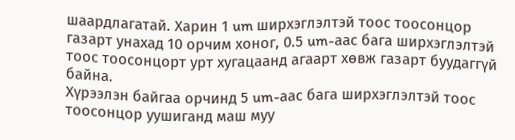шаардлагатай. Харин 1 um ширхэглэлтэй тоос тоосонцор газарт унахад 10 орчим хоног, 0.5 um-аас бага ширхэглэлтэй тоос тоосонцорт урт хугацаанд агаарт хөвж газарт буудаггүй байна.
Хүрээлэн байгаа орчинд 5 um-аас бага ширхэглэлтэй тоос тоосонцор уушиганд маш муу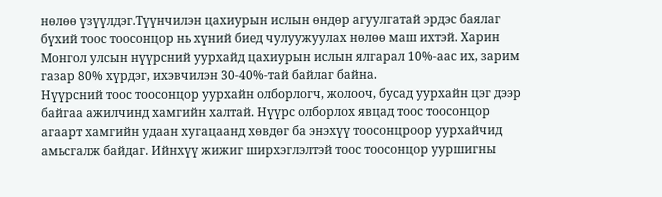нөлөө үзүүлдэг.Түүнчилэн цахиурын ислын өндөр агуулгатай эрдэс баялаг бүхий тоос тоосонцор нь хүний биед чулуужуулах нөлөө маш ихтэй. Харин Монгол улсын нүүрсний уурхайд цахиурын ислын ялгарал 10%-аас их, зарим газар 80% хүрдэг, ихэвчилэн 30-40%-тай байлаг байна.
Нүүрсний тоос тоосонцор уурхайн олборлогч, жолооч, бусад уурхайн цэг дээр байгаа ажилчинд хамгийн халтай. Нүүрс олборлох явцад тоос тоосонцор агаарт хамгийн удаан хугацаанд хөвдөг ба энэхүү тоосонцроор уурхайчид амьсгалж байдаг. Ийнхүү жижиг ширхэглэлтэй тоос тоосонцор ууршигны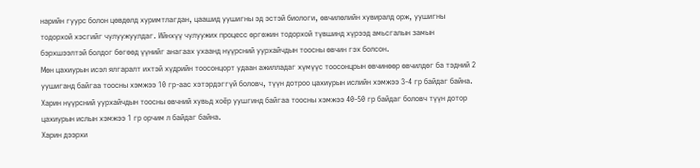нарийн гуурс болон цөвдөлд хуримтлагдан, цаашид уушигны эд эстэй биологи, өвчилөлийн хувиралд орж, уушигны тодорхой хэсгийг чулуужуулдаг. Ийнхүү чулуужих процесс өргөжин тодорхой түвшинд хүрээд амьсгалын замын бэрхшээлтэй болдог бөгөөд үүнийг анагаах ухаанд нүүрсний уурхайчдын тоосны өвчин гэх болсон.
Мөн цахиурын исэл ялгаралт ихтэй хүдрийн тоосонцорт удаан ажилладаг хүмүүс тоосонцрын өвчинөөр өвчилдөг ба тэдний 2 уушиганд байгаа тоосны хэмжээ 10 гр-аас хэтэрдэггүй боловч, түүн дотроо цахиурын ислийн хэмжээ 3-4 гр байдаг байна. Харин нүүрсний уурхайчдын тоосны өвчний хувьд хоёр уушгинд байгаа тоосны хэмжээ 40-50 гр байдаг боловч түүн дотор цахиурын ислын хэмжээ 1 гр орчим л байдаг байна.
Харин дээрхи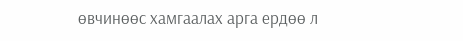өвчинөөс хамгаалах арга ердөө л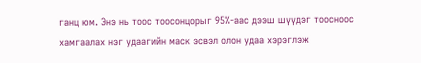ганц юм. Энэ нь тоос тоосонцорыг 95%-аас дээш шүүдэг тоосноос хамгаалах нэг удаагийн маск эсвэл олон удаа хэрэглэж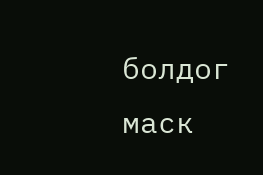болдог маск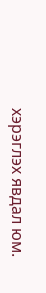хэрэглэх явдал юм.